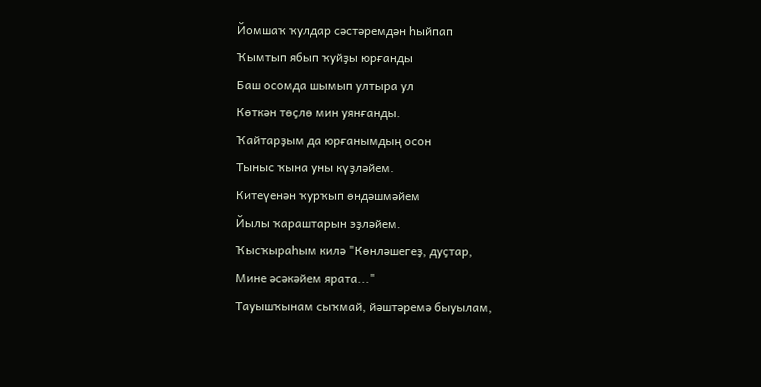Йомшаҡ ҡулдар сәстәремдән һыйпап
Ҡымтып ябып ҡуйҙы юрғанды
Баш осомда шымып ултыра ул
Көткән төҫлө мин уянғанды.
Ҡайтарҙым да юрғанымдың осон
Тыныс ҡына уны күҙләйем.
Китеүенән ҡурҡып өндәшмәйем
Йылы ҡараштарын эҙләйем.
Ҡысҡыраһым килә "Көнләшегеҙ, дуҫтар,
Мине әсәкәйем ярата..."
Тауышҡынам сыҡмай, йәштәремә быуылам,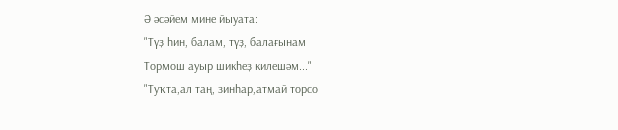Ә әсәйем мине йыуата:
"Түҙ һин, балам, түҙ, балағынам
Тормош ауыр шикһеҙ килешәм..."
"Туҡта,ал таң, зинһар,атмай торсо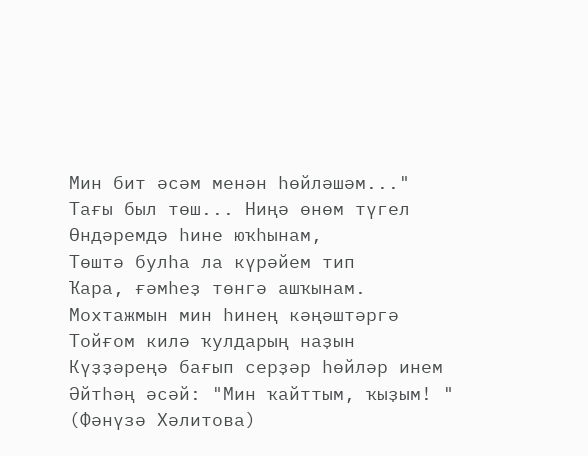Мин бит әсәм менән һөйләшәм..."
Тағы был төш... Ниңә өнөм түгел
Өндәремдә һине юҡһынам,
Төштә булһа ла күрәйем тип
Ҡара, ғәмһеҙ төнгә ашҡынам.
Мохтажмын мин һинең кәңәштәргә
Тойғом килә ҡулдарың наҙын
Күҙҙәреңә бағып серҙәр һөйләр инем
Әйтһәң әсәй: "Мин ҡайттым, ҡыҙым! "
(Фәнүзә Хәлитова)